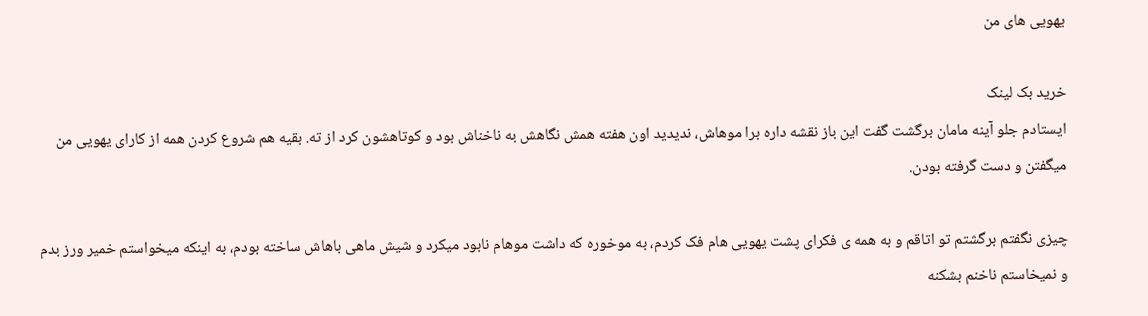یهویی های من

خرید بک لینک
ایستادم جلو آینه مامان برگشت گفت این باز نقشه داره برا موهاش، ندیدید اون هفته همش نگاهش به ناخناش بود و کوتاهشون کرد از ته. بقیه هم شروع کردن همه از کارای یهویی من میگفتن و دست گرفته بودن.

چیزی نگفتم برگشتم تو اتاقم و به همه ی فکرای پشت یهویی هام فک کردم، به موخوره که داشت موهام نابود میکرد و شیش ماهی باهاش ساخته بودم، به اینکه ميخواستم خمیر ورز بدم و نمیخاستم ناخنم بشکنه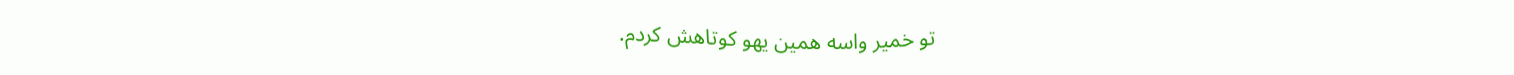تو خمیر واسه همین یهو کوتاهش کردم.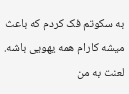به سکوتم فک کردم که باعث ميشه کارام همه یهویی باشه. لعنت به من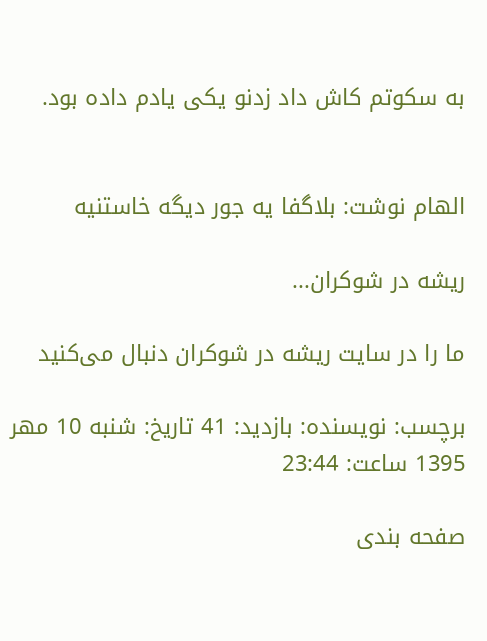به سکوتم کاش داد زدنو یکی یادم داده بود.


الهام نوشت: بلاگفا یه جور ديگه خاستنیه

ریشه در شوکران...

ما را در سایت ریشه در شوکران دنبال می‌کنید

برچسب: نویسنده: بازدید: 41 تاريخ: شنبه 10 مهر 1395 ساعت: 23:44

صفحه بندی